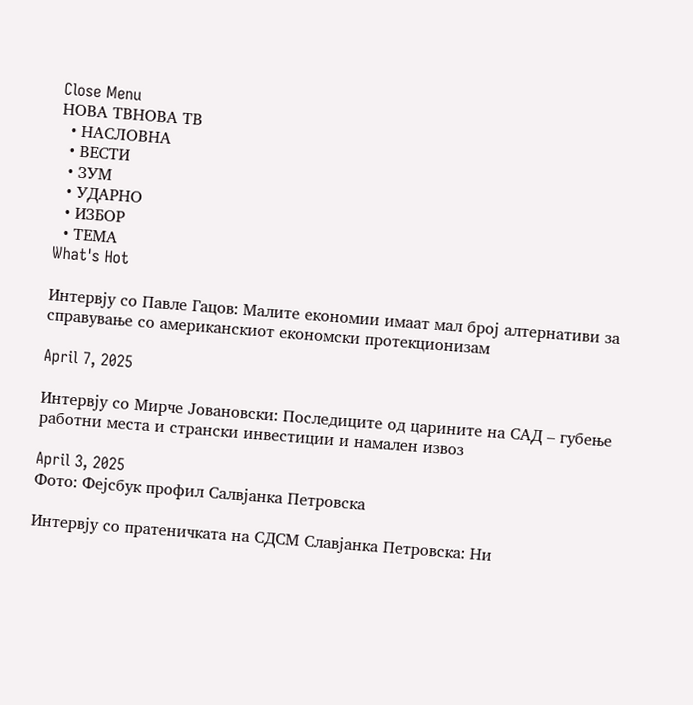Close Menu
НОВА ТВНОВА ТВ
  • НАСЛОВНА
  • ВЕСТИ
  • ЗУМ
  • УДАРНО
  • ИЗБОР
  • ТЕМА
What's Hot

Интервју со Павле Гацов: Малите економии имаат мал број алтернативи за справување со американскиот економски протекционизам

April 7, 2025

Интервју со Мирче Јовановски: Последиците од царините на САД – губење работни места и странски инвестиции и намален извоз

April 3, 2025
Фото: Фејсбук профил Салвјанка Петровска

Интервју со пратеничката на СДСМ Славјанка Петровска: Ни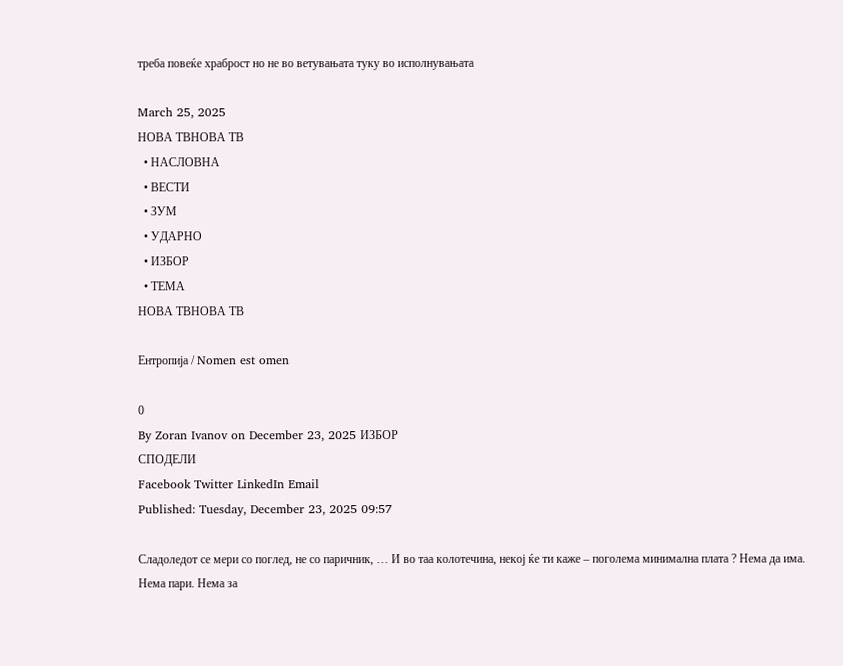треба повеќе храброст но не во ветувањата туку во исполнувањата

March 25, 2025
НОВА ТВНОВА ТВ
  • НАСЛОВНА
  • ВЕСТИ
  • ЗУМ
  • УДАРНО
  • ИЗБОР
  • ТЕМА
НОВА ТВНОВА ТВ

Ентропија / Nomen est omen

0
By Zoran Ivanov on December 23, 2025 ИЗБОР
СПОДЕЛИ
Facebook Twitter LinkedIn Email
Published: Tuesday, December 23, 2025 09:57

Сладоледот се мери со поглед, не со паричник, … И во таа колотечина, некој ќе ти каже – поголема минимална плата ? Нема да има. Нема пари. Нема за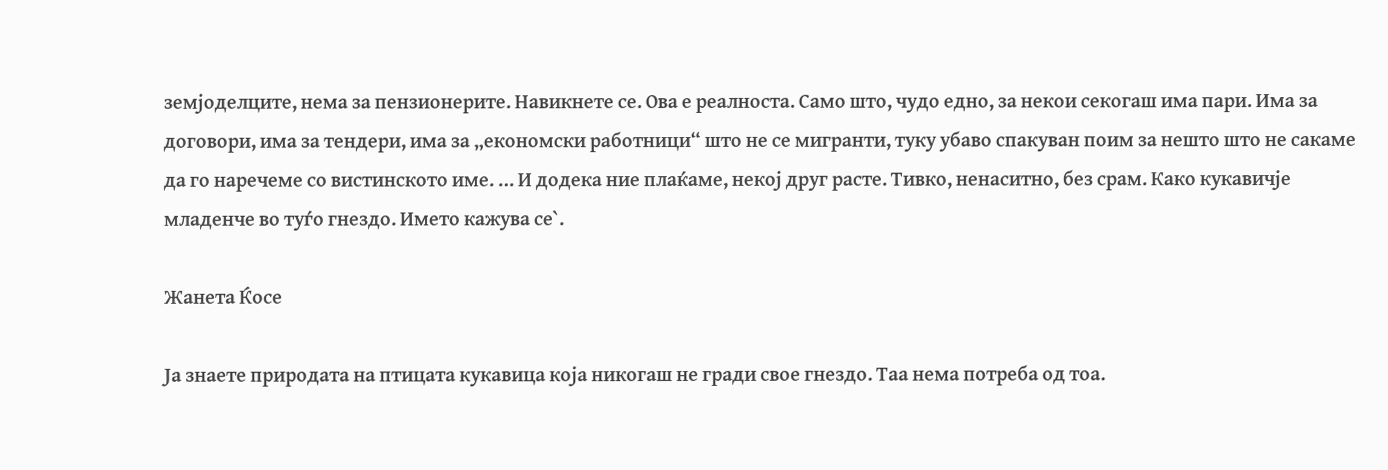земјоделците, нема за пензионерите. Навикнете се. Ова е реалноста. Само што, чудо едно, за некои секогаш има пари. Има за договори, има за тендери, има за „економски работници“ што не се мигранти, туку убаво спакуван поим за нешто што не сакаме да го наречеме со вистинското име. … И додека ние плаќаме, некој друг расте. Тивко, ненаситно, без срам. Како кукавичје младенче во туѓо гнездо. Името кажува се`.

Жанета Ќосе

Ја знаете природата на птицата кукавица која никогаш не гради свое гнездо. Таа нема потреба од тоа.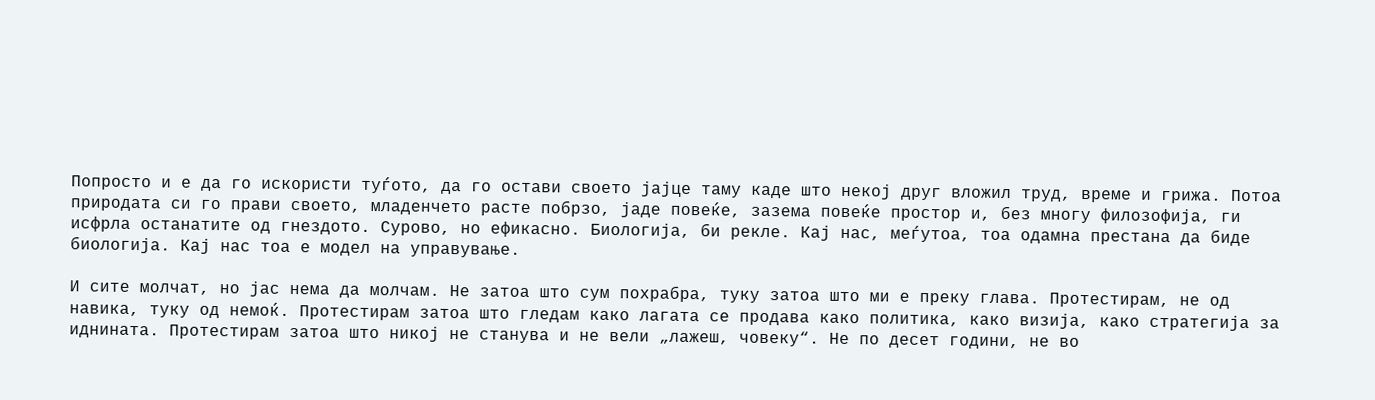Попросто и е да го искористи туѓото, да го остави своето јајце таму каде што некој друг вложил труд, време и грижа. Потоа природата си го прави своето, младенчето расте побрзо, јаде повеќе, зазема повеќе простор и, без многу филозофија, ги исфрла останатите од гнездото. Сурово, но ефикасно. Биологија, би рекле. Кај нас, меѓутоа, тоа одамна престана да биде биологија. Кај нас тоа е модел на управување.

И сите молчат, но јас нема да молчам. Не затоа што сум похрабра, туку затоа што ми е преку глава. Протестирам, не од навика, туку од немоќ. Протестирам затоа што гледам како лагата се продава како политика, како визија, како стратегија за иднината. Протестирам затоа што никој не станува и не вели „лажеш, човеку“. Не по десет години, не во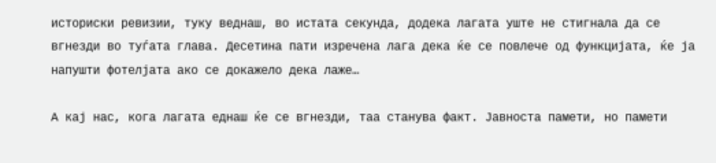историски ревизии, туку веднаш, во истата секунда, додека лагата уште не стигнала да се вгнезди во туѓата глава. Десетина пати изречена лага дека ќе се повлече од функцијата, ќе ја напушти фотелјата ако се докажело дека лаже…

А кај нас, кога лагата еднаш ќе се вгнезди, таа станува факт. Јавноста памети, но памети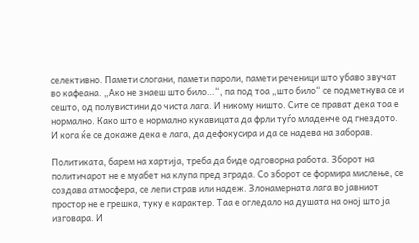селективно. Памети слогани, памети пароли, памети реченици што убаво звучат во кафеана. „Ако не знаеш што било…“, па под тоа „што било“ се подметнува се и сешто, од полувистини до чиста лага. И никому ништо. Сите се прават дека тоа е нормално. Како што е нормално кукавицата да фрли туѓо младенче од гнездото. И кога ќе се докаже дека е лага, да дефокусира и да се надева на заборав.

Политиката, барем на хартија, треба да биде одговорна работа. Зборот на политичарот не е муабет на клупа пред зграда. Со зборот се формира мислење, се создава атмосфера, се лепи страв или надеж. Злонамерната лага во јавниот простор не е грешка, туку е карактер. Таа е огледало на душата на оној што ја изговара. И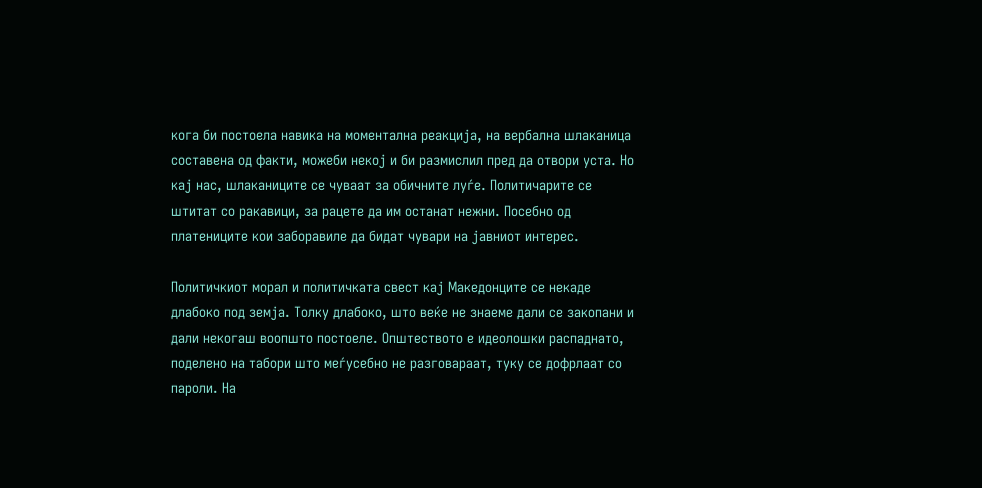кога би постоела навика на моментална реакција, на вербална шлаканица составена од факти, можеби некој и би размислил пред да отвори уста. Но кај нас, шлаканиците се чуваат за обичните луѓе. Политичарите се штитат со ракавици, за рацете да им останат нежни. Посебно од платениците кои заборавиле да бидат чувари на јавниот интерес.

Политичкиот морал и политичката свест кај Македонците се некаде длабоко под земја. Толку длабоко, што веќе не знаеме дали се закопани и дали некогаш воопшто постоеле. Општеството е идеолошки распаднато, поделено на табори што меѓусебно не разговараат, туку се дофрлаат со пароли. На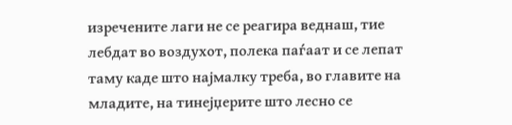изречените лаги не се реагира веднаш, тие лебдат во воздухот, полека паѓаат и се лепат таму каде што најмалку треба, во главите на младите, на тинејџерите што лесно се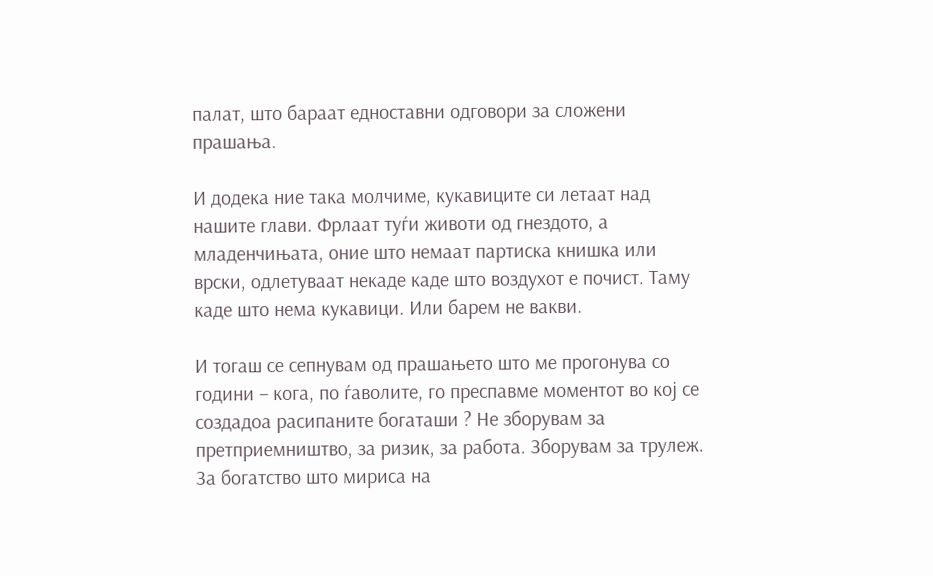палат, што бараат едноставни одговори за сложени прашања.

И додека ние така молчиме, кукавиците си летаат над нашите глави. Фрлаат туѓи животи од гнездото, а младенчињата, оние што немаат партиска книшка или врски, одлетуваат некаде каде што воздухот е почист. Таму каде што нема кукавици. Или барем не вакви.

И тогаш се сепнувам од прашањето што ме прогонува со години – кога, по ѓаволите, го преспавме моментот во кој се создадоа расипаните богаташи ? Не зборувам за претприемништво, за ризик, за работа. Зборувам за трулеж. За богатство што мириса на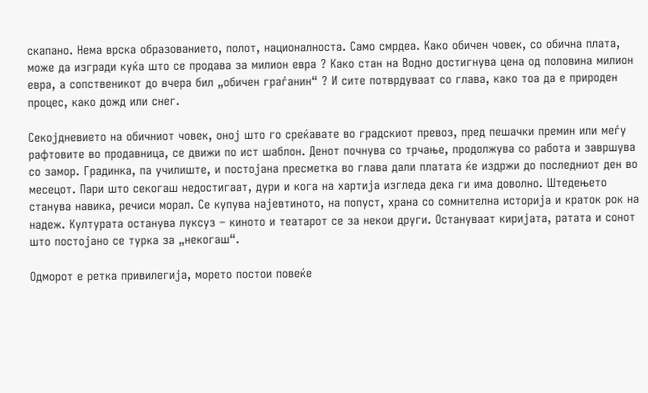скапано. Нема врска образованието, полот, националноста. Само смрдеа. Како обичен човек, со обична плата, може да изгради куќа што се продава за милион евра ? Како стан на Водно достигнува цена од половина милион евра, а сопственикот до вчера бил „обичен граѓанин“ ? И сите потврдуваат со глава, како тоа да е природен процес, како дожд или снег.

Секојдневието на обичниот човек, оној што го среќавате во градскиот превоз, пред пешачки премин или меѓу рафтовите во продавница, се движи по ист шаблон. Денот почнува со трчање, продолжува со работа и завршува со замор. Градинка, па училиште, и постојана пресметка во глава дали платата ќе издржи до последниот ден во месецот. Пари што секогаш недостигаат, дури и кога на хартија изгледа дека ги има доволно. Штедењето станува навика, речиси морал. Се купува најевтиното, на попуст, храна со сомнителна историја и краток рок на надеж. Културата останува луксуз – киното и театарот се за некои други. Остануваат киријата, ратата и сонот што постојано се турка за „некогаш“.

Одморот е ретка привилегија, морето постои повеќе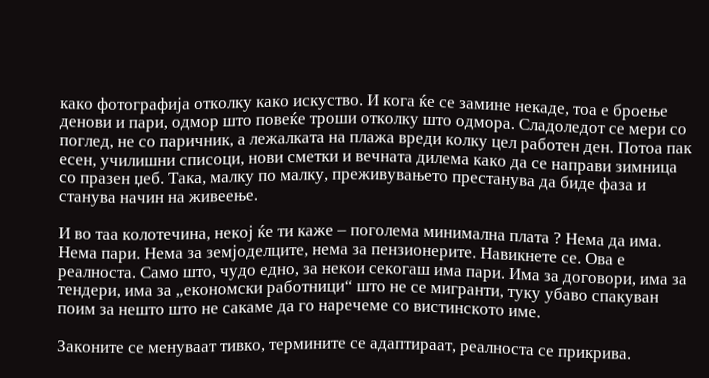како фотографија отколку како искуство. И кога ќе се замине некаде, тоа е броење денови и пари, одмор што повеќе троши отколку што одмора. Сладоледот се мери со поглед, не со паричник, а лежалката на плажа вреди колку цел работен ден. Потоа пак есен, училишни списоци, нови сметки и вечната дилема како да се направи зимница со празен џеб. Така, малку по малку, преживувањето престанува да биде фаза и станува начин на живеење.

И во таа колотечина, некој ќе ти каже – поголема минимална плата ? Нема да има. Нема пари. Нема за земјоделците, нема за пензионерите. Навикнете се. Ова е реалноста. Само што, чудо едно, за некои секогаш има пари. Има за договори, има за тендери, има за „економски работници“ што не се мигранти, туку убаво спакуван поим за нешто што не сакаме да го наречеме со вистинското име.

Законите се менуваат тивко, термините се адаптираат, реалноста се прикрива.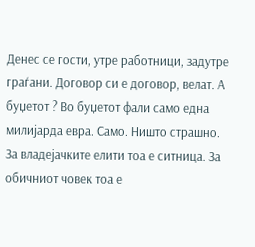Денес се гости, утре работници, задутре граѓани. Договор си е договор, велат. А буџетот ? Во буџетот фали само една милијарда евра. Само. Ништо страшно. За владејачките елити тоа е ситница. За обичниот човек тоа е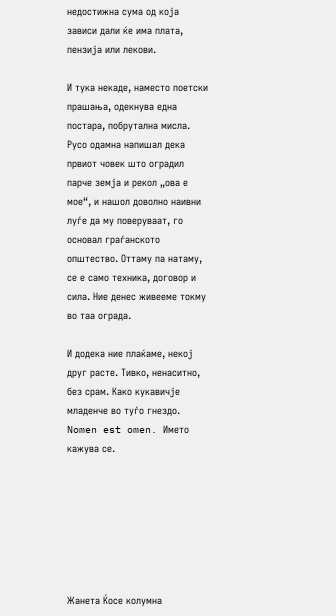недостижна сума од која зависи дали ќе има плата, пензија или лекови.

И тука некаде, наместо поетски прашања, одекнува една постара, побрутална мисла. Русо одамна напишал дека првиот човек што оградил парче земја и рекол „ова е мое“, и нашол доволно наивни луѓе да му поверуваат, го основал граѓанското општество. Оттаму па натаму, се е само техника, договор и сила. Ние денес живееме токму во таа ограда.

И додека ние плаќаме, некој друг расте. Тивко, ненаситно, без срам. Како кукавичје младенче во туѓо гнездо. Nomen est omen. Името кажува се.







Жанета Ќосе колумна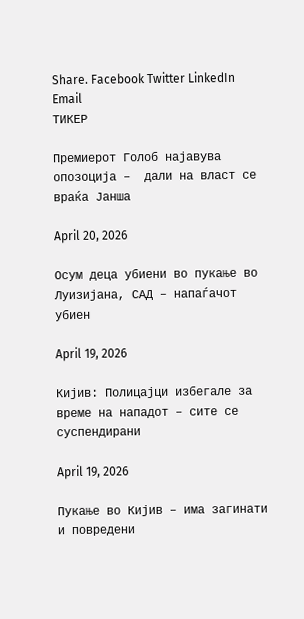Share. Facebook Twitter LinkedIn Email
ТИКЕР

Премиерот Голоб најавува опозоција –  дали на власт се враќа Јанша

April 20, 2026

Осум деца убиени во пукање во Луизијана, САД – напаѓачот убиен

April 19, 2026

Кијив: Полицајци избегале за време на нападот – сите се суспендирани

April 19, 2026

Пукање во Кијив – има загинати и повредени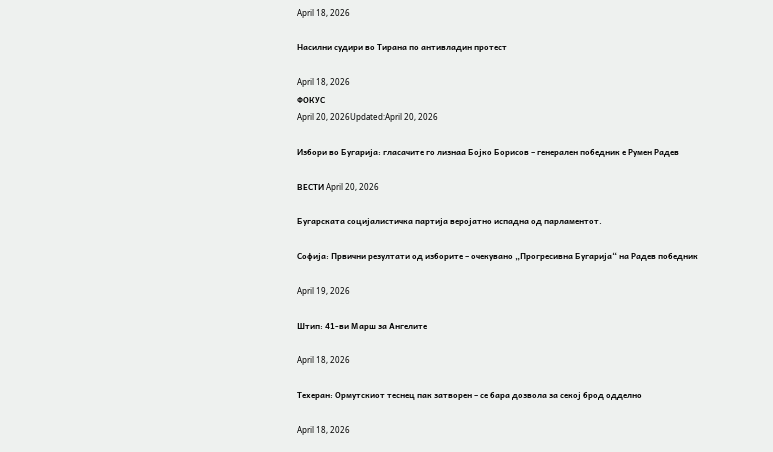April 18, 2026

Насилни судири во Тирана по антивладин протест

April 18, 2026
ФОКУС
April 20, 2026Updated:April 20, 2026

Избори во Бугарија: гласачите го лизнаа Бојко Борисов – генерален победник е Румен Радев

ВЕСТИ April 20, 2026

Бугарската социјалистичка партија веројатно испадна од парламентот.

Софија: Првични резултати од изборите – очекувано „Прогресивна Бугарија“ на Радев победник

April 19, 2026

Штип: 41-ви Марш за Ангелите

April 18, 2026

Техеран: Ормутскиот теснец пак затворен – се бара дозвола за секој брод одделно

April 18, 2026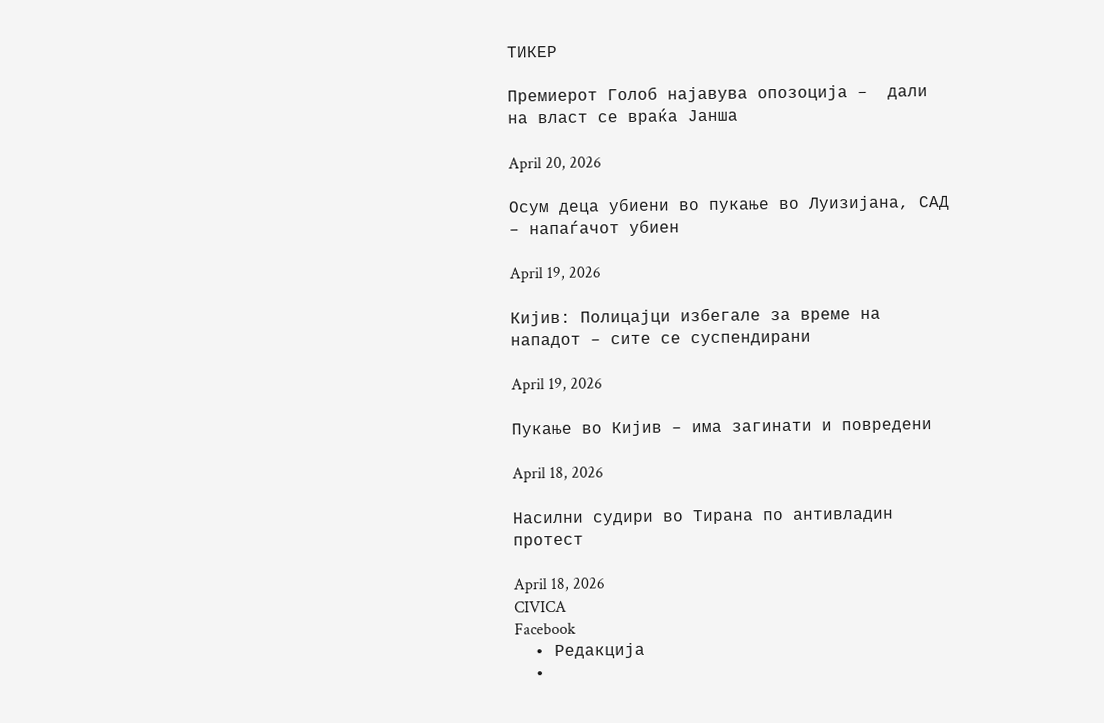ТИКЕР

Премиерот Голоб најавува опозоција –  дали на власт се враќа Јанша

April 20, 2026

Осум деца убиени во пукање во Луизијана, САД – напаѓачот убиен

April 19, 2026

Кијив: Полицајци избегале за време на нападот – сите се суспендирани

April 19, 2026

Пукање во Кијив – има загинати и повредени

April 18, 2026

Насилни судири во Тирана по антивладин протест

April 18, 2026
CIVICA
Facebook
  • Редакција
  •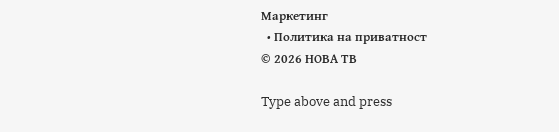Маркетинг
  • Политика на приватност
© 2026 НОВА ТВ

Type above and press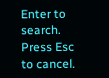Enter to search. Press Esc to cancel.